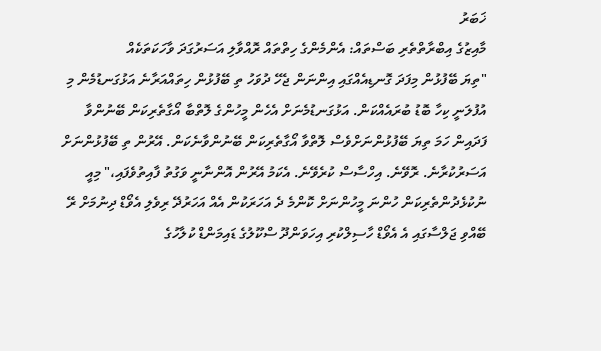ޚަބަރު
މާއިޒުގެ އިބްރާތްތެރި ބަސްތައް: އެންމެންގެ ހިތްތައް ރޮއްވާލި އަސަރުގަދަ ވާހަކަތަކެއް
"ތިޔަ ބޭފުޅުން މިފަދަ ގޮނޑިއެއްގައި އިންނަން ޖެހޭ ދުވަހު ތި ބޭފުޅުން ހިތައްއަރާނެ އަޅުގަނޑުމެން މި އުފުލަނީ ކިހާ ބޮޑު ބުރައެއްކަން. އަޅުގަނޑުމެނަށް އެހެން މީހުންގެ ލޮތްބާ އޯގާތެރިކަން ބޭނުންވާ ފަދައިން ހަމަ ތިޔަ ބޭފުޅުންނަށްވެސް ލޮތްވާ އޯގާތެރިކަން ބޭނުންވާނެކަން. އޭރުން ތި ބޭފުޅުންނަށް އަސަރުކުރާނެ. ރޮވޭނެ. އިހްސާސް ކުރެވޭނެ. އެކަމު އޭރުން އޮންނާނީ ވަގުތު ފާއިތުވެފައި،" މިއީ ނުކުޅެދުންތެރިކަން ހުންނަ މީހުންނަށް ކޮންމެ ދެ އަހަރަކުން އެއް އަހަރުދޭ ރިވެލި އެވޯޑް ދިނުމަށް ރޭ ބޭއްވި ޖަލްސާގައި އެ އެވޯޑް ހާސިލްކުރި އިހަވަންދޫ ސްކޫލުގެ ޑައިމަންޑް ކުލާހުގެ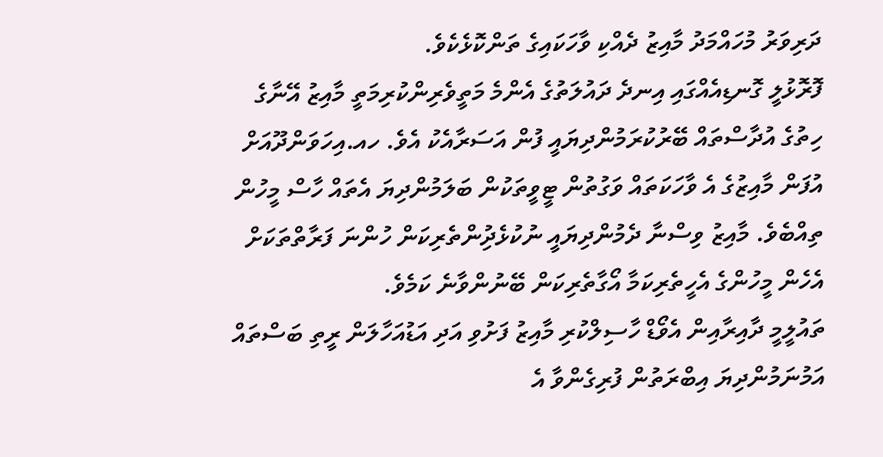ދަރިވަރު މުހައްމަދު މާއިޒު ދެއްކި ވާހަކައިގެ ތަންކޮޅެކެވެ.
ފޮރޮޅުލީ ގޮނޑިއެއްގައި އިނދެ ދައުލަތުގެ އެންމެ މަތީވެރިންކުރިމަތީ މާއިޒު އޭނާގެ ހިތުގެ އުދާސްތައް ބޭރުކުރަމުންދިޔައީ ފުން އަސަރާއެކު އެވެ. ހއ.އިހަވަންދޫއަށް އުފަން މާއިޒުގެ އެ ވާހަކަތައް ވަގުތުން ޓީވީތަކުން ބަލަމުންދިޔަ އެތައް ހާސް މީހުން ތިއްބެވެ. މާއިޒު ވިސްނާ ދެމުންދިޔައީ ނުކުޅެދިުންތެރިކަން ހުންނަ ފަރާތްތަކަށް އެހެން މީހުންގެ އެހީތެރިކަމާ އޯގާތެރިކަން ބޭނުންވާނެ ކަމެވެ.
ތައުލީމީ ދާއިރާއިން އެވޯޑް ހާސިލްކުރި މާއިޒު ފަށުވި އަދި އަޑުއަހާލަން ރީތި ބަސްތައް އަމުނަމުންދިޔަ އިބްރަތުން ފުރިގެންވާ އެ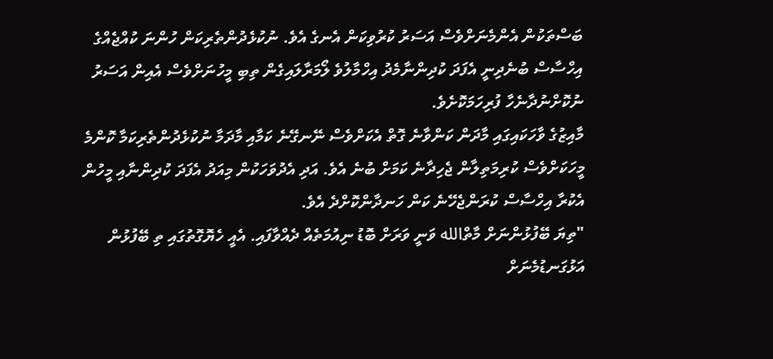ބަސްތަކުން އެންމެނަށްވެސް އަސަރު ކުރުވިކަން އެނގެ އެވެ. ނުކުޅެދުންތެރިކަން ހުންނަ ކުއްޖެއްގެ އިހްސާސް ބުނެދިނީ އެފަދަ ކުދިންނާމެދު އިހްމާލުވެ ލޯމަރާލައިގެން ތިބި މީހުނަށްވެސް އެއިން އަސަރު ނުކޮށްނުދާނެހާ ފުރިހަމަކޮށެވެ.
މާއިޒުގެ ވާހަކައިގައި މާދަން ކަންވާނެ ގޮތް އެކަށްވެސް ނޭނގޭނެ ކަމާއި މާދަމާ ނުކުޅެދުންތެރިކަމާ ކޮންމެ މީހަކަށްވެސް ކުރިމަތިލާން ޖެހިދާނެ ކަމަށް ބުނެ އެވެ. އަދި އެދުވަހަކުން މިއަދު އެފަދަ ކުދިންނާއި މީހުން އެކުރާ އިހްސާސް ކުރަންޖެހޭނެ ކަން ހަނދާންކޮށްދެ އެވެ.
"ތިޔަ ބޭފުޅުންނަށް މާތްالله ވަނީ ވަރަށް ބޮޑު ނިއުމަތެއް ދެއްވާފައި. އެއީ ހެޔޮގޮތުގައި ތި ބޭފުޅުން އަޅުގަނޑުމެނަށް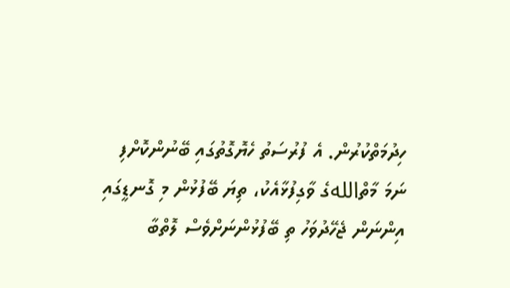ހިދުމަތްކުރުން. އެ ފުރުސަތު ހެޔޮގޮތުގައި ބޭނުންކޮށްފި ނަމަ މާތްاللهގެ ވާގިފުޅާއެކު، ތިޔަ ބޭފުޅުން މި ގޮނޑީގައި އިންނަން ޖެހޭދުވަހު ތި ބޭފުޅުންނަށްވެސް ލޮތްބާ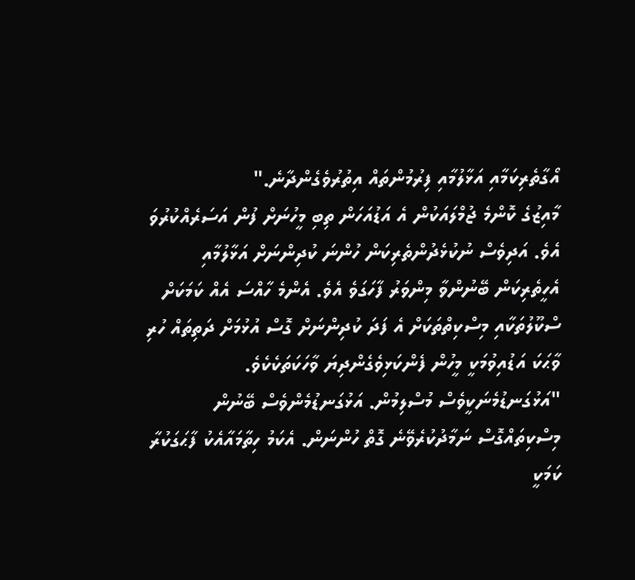އޯގާތެރިކަމާއި އަޅާލުމާއި ފިރުމުންތައް އިތުރުވެގެންދާނެ."
މާއިޒުގެ ކޮންމެ ޖުމްލައަކުން އެ އަޑުއަހަން ތިބި މީހުނަށް ފުން އަސަރެއްކުރުވަ އެވެ. އަދިވެސް ނުކުޅެދުންތެރިކަން ހުންނަ ކުދިންނަށް އަޅާލުމާއި އެހީތެރިކަން ބޭނުންވާ މިންވަރު ފާހަގަވެ އެވެ. އެންމެ ހާއްސަ އެއް ކަމަކަށް ސްކޫލުތަކާއި މިސްކިތްތަކަށް އެ ފަދަ ކުދިންނަށް ގޮސް އުޅުމަށް ދަތިތައް ހުރި ވާޙަކަ އަޑުއިވުމަކީ މީހުން ފެންކަޅިވެގެންދިޔަ ވާހަކަތަކެކެވެ.
"އަޅުގަނޑުމެނަކީވެސް މުސްލިމުން. އަޅުގަނޑުމެންވެސް ބޭނުން މިސްކިތައްގޮސް ނަމާދުކުރެވޭނެ ގޮތް ހުންނަން. އެކަމު ހިތާމައާއެކު ފާޙަގަކުރާ ކަމަކީ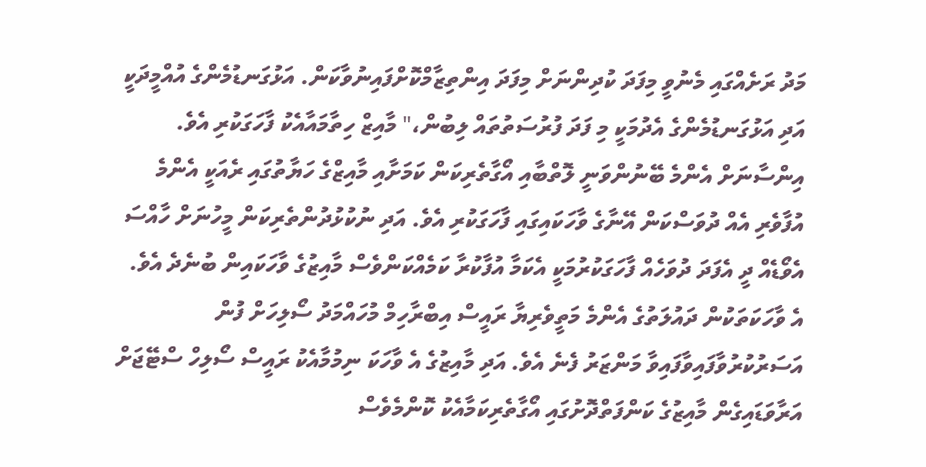މަދު ރަށެއްގައި މެނުވީ މިފަދަ ކުދިންނަށް މިފަދަ އިންތިޒާމްކޮށްފައިނުވާކަން. އަޅުގަނޑުމެންގެ އުއްމީދަކީ އަދި އަޅުގަނޑުމެންގެ އެދުމަކީ މި ފަދަ ފުރުސަތުތައް ލިބުން،" މާއިޒް ހިތާމައާއެކު ފާހަގަކުރި އެވެ.
އިންސާނަށް އެންމެ ބޭނުންވަނީ ލޮތްބާއި އޯގާތެރިކަން ކަމަށާއި މާއިޒްގެ ހަޔާތުގައި ރެއަކީ އެންމެ އުފާވެރި އެއް ދުވަސްކަން އޭނާގެ ވާހަކައިގައި ފާހަގަކުރި އެވެ. އަދި ނުކުޅުދުންތެރިކަން މީހުނަށް ހާއްސަ އެވޯޑެއް ދީ އެފަދަ ދުވަހެއް ފާހަގަކުރުމަކީ އެކަމާ އުފާކުރާ ކަމެއްކަންވެސް މާއިޒުގެ ވާހަކައިން ބުނެދެ އެވެ.
އެ ވާހަކަތަކުން ދައުލަތުގެ އެންމެ މަތީވެރިޔާ ރައީސް އިބްރާހިމް މުހައްމަދު ސޯލިހަށް ފުން އަސަރުކުރުވާފައިވާފައިވާ މަންޒަރު ފެނެ އެވެ. އަދި މާއިޒުގެ އެ ވާހަކަ ނިމުމާއެކު ރައީސް ސޯލިހް ސްޓޭޖަށް އަރާވަޑައިގެން މާއިޒުގެ ކަންފަތްދޮށުގައި އޯގާތެރިކަމާއެކު ކޮންމެވެސް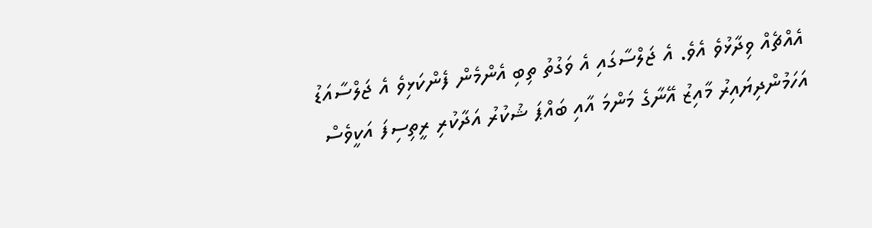އެއްޗެއް ވިދާޅުވެ އެވެ. އެ ޖަލްސާގައި އެ ވަގުތު ތިބި އެންމެން ފެންކަޅިވެ އެ ޖަލްސާއަޑު އަހަމުންދިޔައިރު މާއިޒު އޭނާގެ މަންމަ އާއި ބައްޕަ ޝުކުރު އަދާކުރި ރީތިސިފަ އަކީވެސް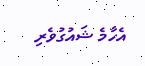އެހާމެ ޝައުގުވެރި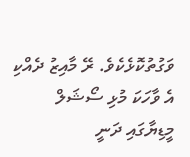ވަގުތުކޮޅެކެވެ. ރޭ މާއިޒު ދެއްކި އެ ވާހަކަ މުޅި ސޯޝަލް މީޑިޔާގައި ދަނީ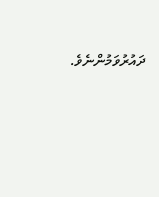ދައުރުވަމުންނެވެ.